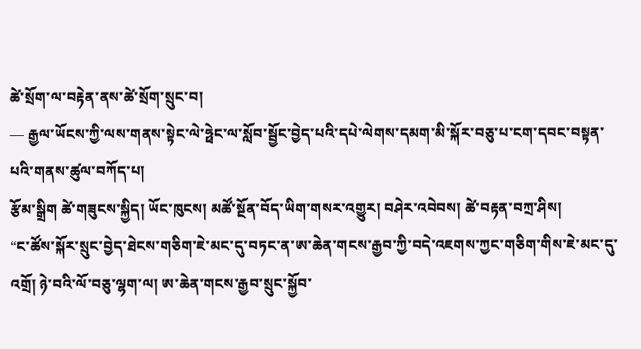ཚེ་སྲོག་ལ་བརྟེན་ནས་ཚེ་སྲོག་སྲུང་བ།
— རྒྱལ་ཡོངས་ཀྱི་ལས་གནས་སྟེང་ལེ་ཧྥེང་ལ་སློབ་སྦྱོང་བྱེད་པའི་དཔེ་ལེགས་དམག་མི་སྐོར་བཅུ་པ་ངག་དབང་བསྟན་པའི་གནས་ཚུལ་བཀོད་པ།
རྩོམ་སྒྲིག ཚེ་གཟུངས་སྐྱིད། ཡོང་ཁུངས། མཚོ་སྔོན་བོད་ཡིག་གསར་འགྱུར། བཤེར་འབེབས། ཚེ་བརྟན་བཀྲ་ཤིས།
“ང་ཚོས་སྐོར་སྲུང་བྱེད་ཐེངས་གཅིག་ཇེ་མང་དུ་བཏང་ན་ཨ་ཆེན་གངས་རྒྱབ་ཀྱི་བདེ་འཇགས་ཀྱང་གཅིག་གིས་ཇེ་མང་དུ་འགྲོ། ཉེ་བའི་ལོ་བཅུ་ལྷག་ལ། ཨ་ཆེན་གངས་རྒྱབ་སྲུང་སྐྱོབ་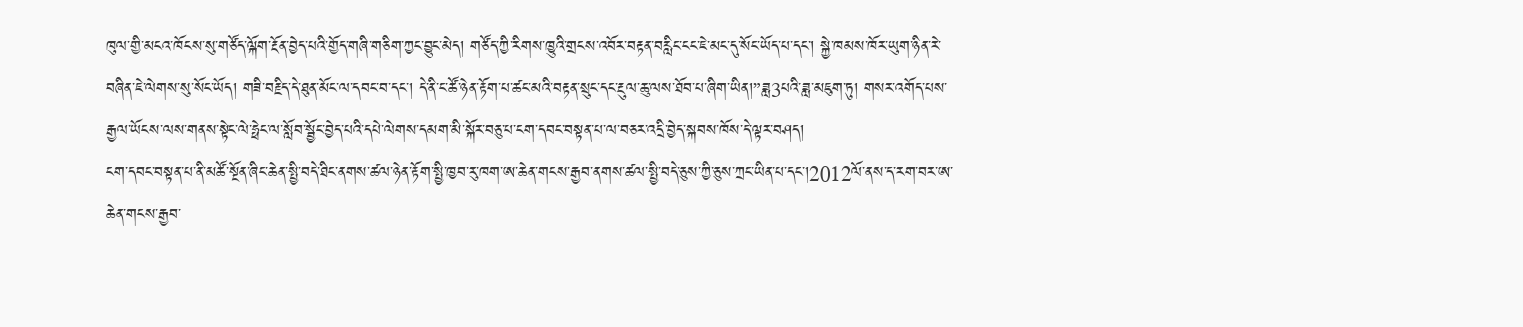ཁུལ་གྱི་མངའ་ཁོངས་སུ་གཙོད་ལྐོག་རྔོན་བྱེད་པའི་གྱོད་གཞི་གཅིག་ཀྱང་བྱུང་མེད། གཙོད་ཀྱི་རིགས་ཁྱུའི་གྲངས་འབོར་བརྟན་བརླིང་ངང་ཇེ་མང་དུ་སོང་ཡོད་པ་དང་། སྐྱེ་ཁམས་ཁོར་ཡུག་ཉིན་རེ་བཞིན་ཇེ་ལེགས་སུ་སོང་ཡོད། གཟི་བརྗིད་དེ་ཐུན་མོང་ལ་དབང་བ་དང་། དེ་ནི་ང་ཚོ་ཉེན་རྟོག་པ་ཚང་མའི་བརྟན་སྲུང་དང་རྔུལ་ཆུ་ལས་ཐོབ་པ་ཞིག་ཡིན།”ཟླ3པའི་ཟླ་མཇུག་ཏུ། གསར་འགོད་པས་རྒྱལ་ཡོངས་ལས་གནས་སྟེང་ལེ་ཧྥེང་ལ་སློབ་སྦྱོང་བྱེད་པའི་དཔེ་ལེགས་དམག་མི་སྐོར་བཅུ་པ་ངག་དབང་བསྟན་པ་ལ་བཅར་འདྲི་བྱེད་སྐབས་ཁོས་དེ་ལྟར་བཤད།
ངག་དབང་བསྟན་པ་ནི་མཚོ་སྔོན་ཞིང་ཆེན་སྤྱི་བདེ་ཐིང་ནགས་ཚལ་ཉེན་རྟོག་སྤྱི་ཁྱབ་རུ་ཁག་ཨ་ཆེན་གངས་རྒྱབ་ནགས་ཚལ་སྤྱི་བདེ་ཅུས་ཀྱི་ཅུས་ཀྲང་ཡིན་པ་དང་།2012ལོ་ནས་ད་རག་བར་ཨ་ཆེན་གངས་རྒྱབ་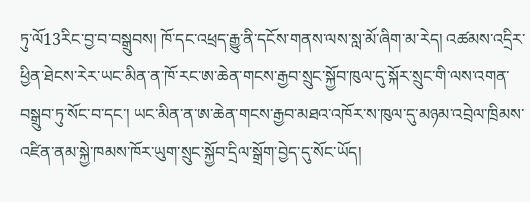ཏུ་ལོ13རིང་བྱ་བ་བསྒྲུབས། ཁོ་དང་འཕྲད་རྒྱུ་ནི་དངོས་གནས་ལས་སླ་མོ་ཞིག་མ་རེད། འཚམས་འདྲིར་ཕྱིན་ཐེངས་རེར་ཡང་མིན་ན་ཁོ་རང་ཨ་ཆེན་གངས་རྒྱབ་སྲུང་སྐྱོབ་ཁུལ་དུ་སྐོར་སྲུང་གི་ལས་འགན་བསྒྲུབ་ཏུ་སོང་བ་དང་། ཡང་མིན་ན་ཨ་ཆེན་གངས་རྒྱབ་མཐའ་འཁོར་ས་ཁུལ་དུ་མཉམ་འབྲེལ་ཁྲིམས་འཛིན་ནམ་སྐྱེ་ཁམས་ཁོར་ཡུག་སྲུང་སྐྱོབ་དྲིལ་སྒྲོག་བྱེད་དུ་སོང་ཡོད།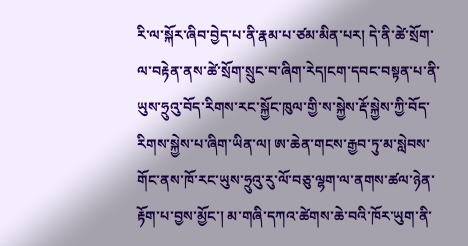རི་ལ་སྐོར་ཞིབ་བྱེད་པ་ནི་རྣམ་པ་ཙམ་མིན་པར། དེ་ནི་ཚེ་སྲོག་ལ་བརྟེན་ནས་ཚེ་སྲོག་སྲུང་བ་ཞིག་རེད།ངག་དབང་བསྟན་པ་ནི་ཡུས་ཧྲུའུ་བོད་རིགས་རང་སྐྱོང་ཁུལ་གྱི་ས་སྐྱེས་རྡོ་སྐྱེས་ཀྱི་བོད་རིགས་སྐྱེས་པ་ཞིག་ཡིན་ལ། ཨ་ཆེན་གངས་རྒྱབ་ཏུ་མ་སླེབས་གོང་ནས་ཁོ་རང་ཡུས་ཧྲུའུ་རུ་ལོ་བཅུ་ལྷག་ལ་ནགས་ཚལ་ཉེན་རྟོག་པ་བྱས་མྱོང་། མ་གཞི་དཀའ་ཚེགས་ཆེ་བའི་ཁོར་ཡུག་ནི་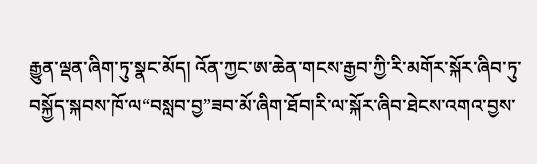རྒྱུན་ལྡན་ཞིག་ཏུ་སྣང་མོད། འོན་ཀྱང་ཨ་ཆེན་གངས་རྒྱབ་ཀྱི་རི་མགོར་སྐོར་ཞིབ་ཏུ་བསྐྱོད་སྐབས་ཁོ་ལ“བསླབ་བྱ”ཟབ་མོ་ཞིག་ཐོབ།རི་ལ་སྐོར་ཞིབ་ཐེངས་འགའ་བྱས་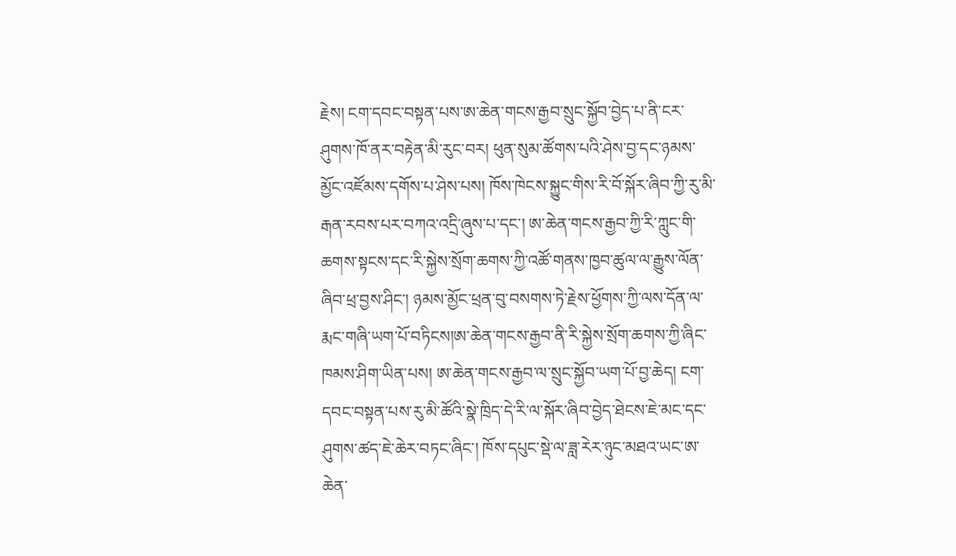རྗེས། ངག་དབང་བསྟན་པས་ཨ་ཆེན་གངས་རྒྱབ་སྲུང་སྐྱོབ་བྱེད་པ་ནི་ངར་ཤུགས་ཁོ་ནར་བརྟེན་མི་རུང་བར། ཕུན་སུམ་ཚོགས་པའི་ཤེས་བྱ་དང་ཉམས་མྱོང་འཛོམས་དགོས་པ་ཤེས་པས། ཁོས་ཁེངས་སྐྱུང་གིས་རི་བོ་སྐོར་ཞིབ་ཀྱི་རུ་མི་རྒན་རབས་པར་བཀའ་འདྲི་ཞུས་པ་དང་། ཨ་ཆེན་གངས་རྒྱབ་ཀྱི་རི་ཀླུང་གི་ཆགས་སྟངས་དང་རི་སྐྱེས་སྲོག་ཆགས་ཀྱི་འཚོ་གནས་ཁྱབ་ཚུལ་ལ་རྒྱུས་ལོན་ཞིབ་ཕྲ་བྱས་ཤིང་། ཉམས་མྱོང་ཕྲན་བུ་བསགས་ཏེ་རྗེས་ཕྱོགས་ཀྱི་ལས་དོན་ལ་རྨང་གཞི་ཡག་པོ་བཏིངས།ཨ་ཆེན་གངས་རྒྱབ་ནི་རི་སྐྱེས་སྲོག་ཆགས་ཀྱི་ཞིང་ཁམས་ཤིག་ཡིན་པས། ཨ་ཆེན་གངས་རྒྱབ་ལ་སྲུང་སྐྱོབ་ཡག་པོ་བྱ་ཆེད། ངག་དབང་བསྟན་པས་རུ་མི་ཚོའི་སྣེ་ཁྲིད་དེ་རི་ལ་སྐོར་ཞིབ་བྱེད་ཐེངས་ཇེ་མང་དང་ཤུགས་ཚད་ཇེ་ཆེར་བཏང་ཞིང་། ཁོས་དཔུང་སྡེ་ལ་ཟླ་རེར་ཉུང་མཐའ་ཡང་ཨ་ཆེན་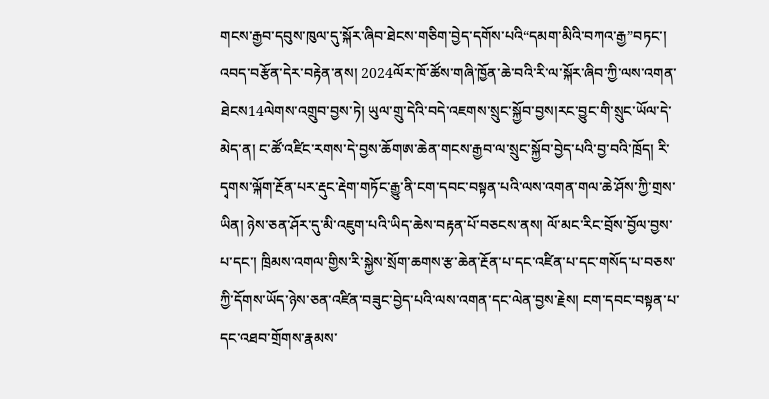གངས་རྒྱབ་དབུས་ཁུལ་དུ་སྐོར་ཞིབ་ཐེངས་གཅིག་བྱེད་དགོས་པའི“དམག་མིའི་བཀའ་རྒྱ”བཏང་། འབད་བརྩོན་དེར་བརྟེན་ནས། 2024ལོར་ཁོ་ཚོས་གཞི་ཁྱོན་ཆེ་བའི་རི་ལ་སྐོར་ཞིབ་ཀྱི་ལས་འགན་ཐེངས14ལེགས་འགྲུབ་བྱས་ཏེ། ཡུལ་གྲུ་དེའི་བདེ་འཇགས་སྲུང་སྐྱོབ་བྱས།རང་བྱུང་གི་སྲུང་ཡོལ་དེ་མེད་ན། ང་ཚོ་འཛིང་རགས་དེ་བྱས་ཆོགཨ་ཆེན་གངས་རྒྱབ་ལ་སྲུང་སྐྱོབ་བྱེད་པའི་བྱ་བའི་ཁྲོད། རི་དྭགས་ལྐོག་རྔོན་པར་རྡུང་རྡེག་གཏོང་རྒྱུ་ནི་ངག་དབང་བསྟན་པའི་ལས་འགན་གལ་ཆེ་ཤོས་ཀྱི་གྲས་ཡིན། ཉེས་ཅན་ཤོར་དུ་མི་འཇུག་པའི་ཡིད་ཆེས་བརྟན་པོ་བཅངས་ནས། ལོ་མང་རིང་བྲོས་བྱོལ་བྱས་པ་དང་། ཁྲིམས་འགལ་གྱིས་རི་སྐྱེས་སྲོག་ཆགས་རྩ་ཆེན་རྔོན་པ་དང་འཛིན་པ་དང་གསོད་པ་བཅས་ཀྱི་དོགས་ཡོད་ཉེས་ཅན་འཛིན་བཟུང་བྱེད་པའི་ལས་འགན་དང་ལེན་བྱས་རྗེས། ངག་དབང་བསྟན་པ་དང་འཐབ་གྲོགས་རྣམས་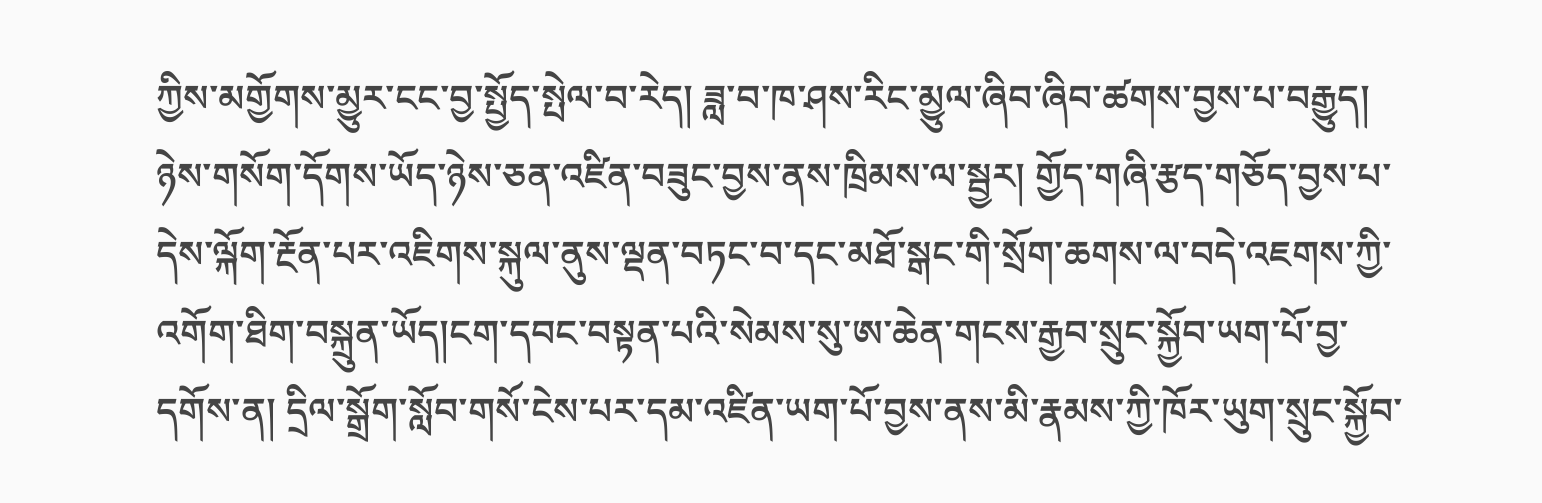ཀྱིས་མགྱོགས་མྱུར་ངང་བྱ་སྤྱོད་སྤེལ་བ་རེད། ཟླ་བ་ཁ་ཤས་རིང་མྱུལ་ཞིབ་ཞིབ་ཚགས་བྱས་པ་བརྒྱུད། ཉེས་གསོག་དོགས་ཡོད་ཉེས་ཅན་འཛིན་བཟུང་བྱས་ནས་ཁྲིམས་ལ་སྦྱར། གྱོད་གཞི་རྩད་གཅོད་བྱས་པ་དེས་ལྐོག་རྔོན་པར་འཇིགས་སྐུལ་ནུས་ལྡན་བཏང་བ་དང་མཐོ་སྒང་གི་སྲོག་ཆགས་ལ་བདེ་འཇགས་ཀྱི་འགོག་ཐིག་བསྐྲུན་ཡོད།ངག་དབང་བསྟན་པའི་སེམས་སུ་ཨ་ཆེན་གངས་རྒྱབ་སྲུང་སྐྱོབ་ཡག་པོ་བྱ་དགོས་ན། དྲིལ་སྒྲོག་སློབ་གསོ་ངེས་པར་དམ་འཛིན་ཡག་པོ་བྱས་ནས་མི་རྣམས་ཀྱི་ཁོར་ཡུག་སྲུང་སྐྱོབ་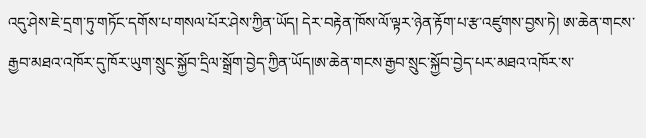འདུ་ཤེས་ཇེ་དྲག་ཏུ་གཏོང་དགོས་པ་གསལ་པོར་ཤེས་ཀྱིན་ཡོད། དེར་བརྟེན་ཁོས་ལོ་ལྟར་ཉེན་རྟོག་པ་རྩ་འཛུགས་བྱས་ཏེ། ཨ་ཆེན་གངས་རྒྱབ་མཐའ་འཁོར་དུ་ཁོར་ཡུག་སྲུང་སྐྱོབ་དྲིལ་སྒྲོག་བྱེད་ཀྱིན་ཡོད།ཨ་ཆེན་གངས་རྒྱབ་སྲུང་སྐྱོབ་བྱེད་པར་མཐའ་འཁོར་ས་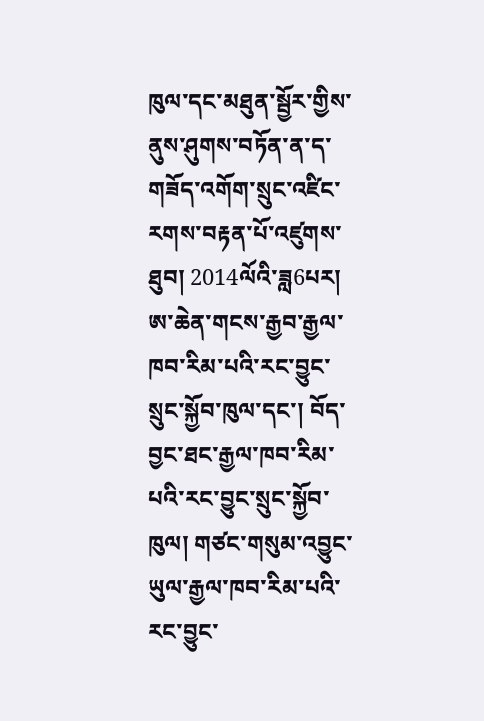ཁུལ་དང་མཐུན་སྦྱོར་གྱིས་ནུས་ཤུགས་བཏོན་ན་ད་གཟོད་འགོག་སྲུང་འཛིང་རགས་བརྟན་པོ་འཛུགས་ཐུབ། 2014ལོའི་ཟླ6པར། ཨ་ཆེན་གངས་རྒྱབ་རྒྱལ་ཁབ་རིམ་པའི་རང་བྱུང་སྲུང་སྐྱོབ་ཁུལ་དང་། བོད་བྱང་ཐང་རྒྱལ་ཁབ་རིམ་པའི་རང་བྱུང་སྲུང་སྐྱོབ་ཁུལ། གཙང་གསུམ་འབྱུང་ཡུལ་རྒྱལ་ཁབ་རིམ་པའི་རང་བྱུང་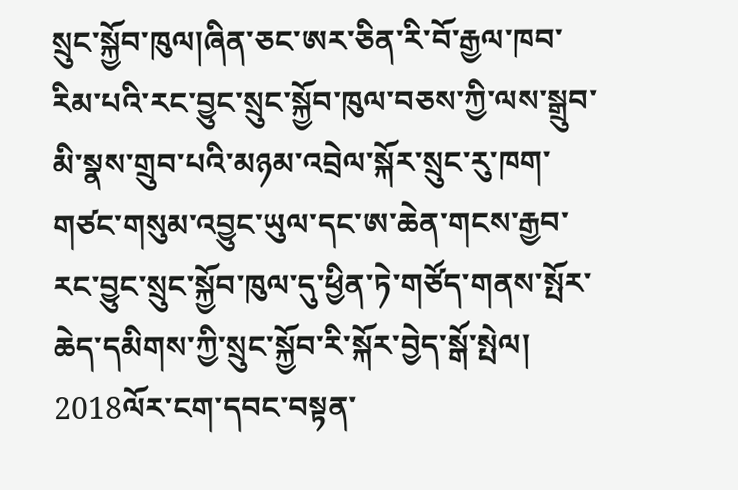སྲུང་སྐྱོབ་ཁུལ།ཞིན་ཅང་ཨར་ཅིན་རི་བོ་རྒྱལ་ཁབ་རིམ་པའི་རང་བྱུང་སྲུང་སྐྱོབ་ཁུལ་བཅས་ཀྱི་ལས་སྒྲུབ་མི་སྣས་གྲུབ་པའི་མཉམ་འབྲེལ་སྐོར་སྲུང་རུ་ཁག་གཙང་གསུམ་འབྱུང་ཡུལ་དང་ཨ་ཆེན་གངས་རྒྱབ་རང་བྱུང་སྲུང་སྐྱོབ་ཁུལ་དུ་ཕྱིན་ཏེ་གཙོད་གནས་སྤོར་ཆེད་དམིགས་ཀྱི་སྲུང་སྐྱོབ་རི་སྐོར་བྱེད་སྒོ་སྤེལ། 2018ལོར་ངག་དབང་བསྟན་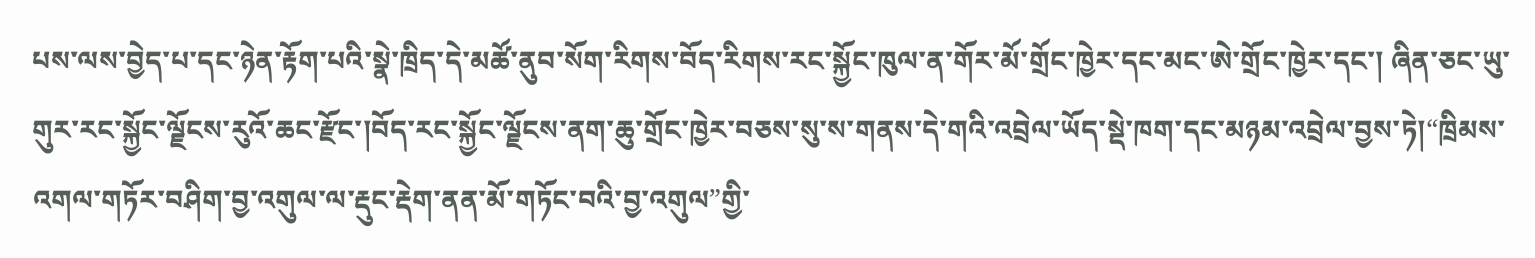པས་ལས་བྱེད་པ་དང་ཉེན་རྟོག་པའི་སྣེ་ཁྲིད་དེ་མཚོ་ནུབ་སོག་རིགས་བོད་རིགས་རང་སྐྱོང་ཁུལ་ན་གོར་མོ་གྲོང་ཁྱེར་དང་མང་ཨེ་གྲོང་ཁྱེར་དང་། ཞིན་ཅང་ཡུ་གུར་རང་སྐྱོང་ལྗོངས་རུའོ་ཆང་རྫོང་།བོད་རང་སྐྱོང་ལྗོངས་ནག་ཆུ་གྲོང་ཁྱེར་བཅས་སུ་ས་གནས་དེ་གའི་འབྲེལ་ཡོད་སྡེ་ཁག་དང་མཉམ་འབྲེལ་བྱས་ཏེ།“ཁྲིམས་འགལ་གཏོར་བཤིག་བྱ་འགུལ་ལ་རྡུང་རྡེག་ནན་མོ་གཏོང་བའི་བྱ་འགུལ”གྱི་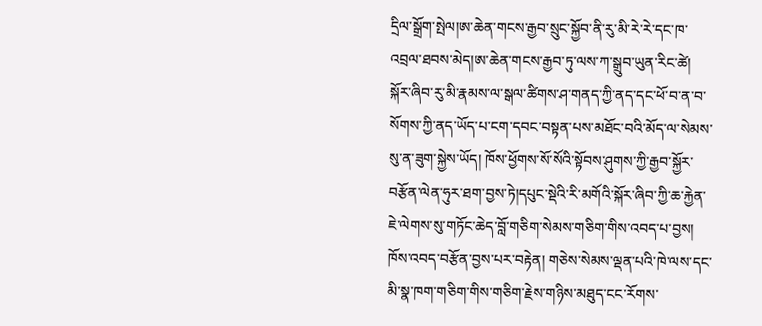དྲིལ་སྒྲོག་སྤེལ།ཨ་ཆེན་གངས་རྒྱབ་སྲུང་སྐྱོབ་ནི་རུ་མི་རེ་རེ་དང་ཁ་འབྲལ་ཐབས་མེད།ཨ་ཆེན་གངས་རྒྱབ་ཏུ་ལས་ཀ་སྒྲུབ་ཡུན་རིང་ཚེ། སྐོར་ཞིབ་རུ་མི་རྣམས་ལ་སྒལ་ཚིགས་ཤ་གནད་ཀྱི་ནད་དང་ཕོ་བ་ན་བ་སོགས་ཀྱི་ནད་ཡོད་པ་ངག་དབང་བསྟན་པས་མཐོང་བའི་མོད་ལ་སེམས་སུ་ན་ཟུག་སྐྱེས་ཡོད། ཁོས་ཕྱོགས་སོ་སོའི་སྟོབས་ཤུགས་ཀྱི་རྒྱབ་སྐྱོར་བརྩོན་ལེན་ཧུར་ཐག་བྱས་ཏེ།དཔུང་སྡེའི་རི་མགོའི་སྐོར་ཞིབ་ཀྱི་ཆ་རྐྱེན་ཇེ་ལེགས་སུ་གཏོང་ཆེད་བློ་གཅིག་སེམས་གཅིག་གིས་འབད་པ་བྱས། ཁོས་འབད་བརྩོན་བྱས་པར་བརྟེན། གཅེས་སེམས་ལྡན་པའི་ཁེ་ལས་དང་མི་སྣ་ཁག་གཅིག་གིས་གཅིག་རྗེས་གཉིས་མཐུད་ངང་རོགས་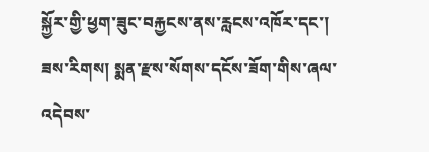སྐྱོར་གྱི་ཕྱག་ཟུང་བརྐྱངས་ནས་རླངས་འཁོར་དང་། ཟས་རིགས། སྨན་རྫས་སོགས་དངོས་ཟོག་གིས་ཞལ་འདེབས་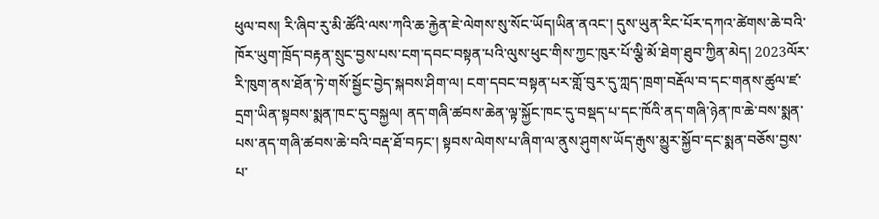ཕུལ་བས། རི་ཞིབ་རུ་མི་ཚོའི་ལས་ཀའི་ཆ་རྐྱེན་ཇེ་ལེགས་སུ་སོང་ཡོད།ཡིན་ནའང་། དུས་ཡུན་རིང་པོར་དཀའ་ཚེགས་ཆེ་བའི་ཁོར་ཡུག་ཁྲོད་བརྟན་སྲུང་བྱས་པས་ངག་དབང་བསྟན་པའི་ལུས་ཕུང་གིས་ཀྱང་ཁུར་པོ་ལྕི་མོ་ཐེག་ཐུབ་ཀྱིན་མེད། 2023ལོར་རི་ཁུག་ནས་ཐོན་ཏེ་གསོ་སྦྱོང་བྱེད་སྐབས་ཤིག་ལ། ངག་དབང་བསྟན་པར་གློ་བུར་དུ་ཀླད་ཁྲག་བརྡོལ་བ་དང་གནས་ཚུལ་ཛ་དྲག་ཡིན་སྟབས་སྨན་ཁང་དུ་བསྐྱལ། ནད་གཞི་ཚབས་ཆེན་ལྟ་སྐྱོང་ཁང་དུ་བསྡད་པ་དང་ཁོའི་ནད་གཞི་ཉེན་ཁ་ཆེ་བས་སྨན་པས་ནད་གཞི་ཚབས་ཆེ་བའི་བརྡ་ཐོ་བཏང་། སྟབས་ལེགས་པ་ཞིག་ལ་ནུས་ཤུགས་ཡོད་རྒུས་མྱུར་སྐྱོབ་དང་སྨན་བཅོས་བྱས་པ་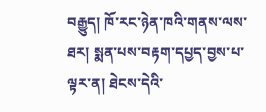བརྒྱུད། ཁོ་རང་ཉེན་ཁའི་གནས་ལས་ཐར། སྨན་པས་བརྟག་དཔྱད་བྱས་པ་ལྟར་ན། ཐེངས་དེའི་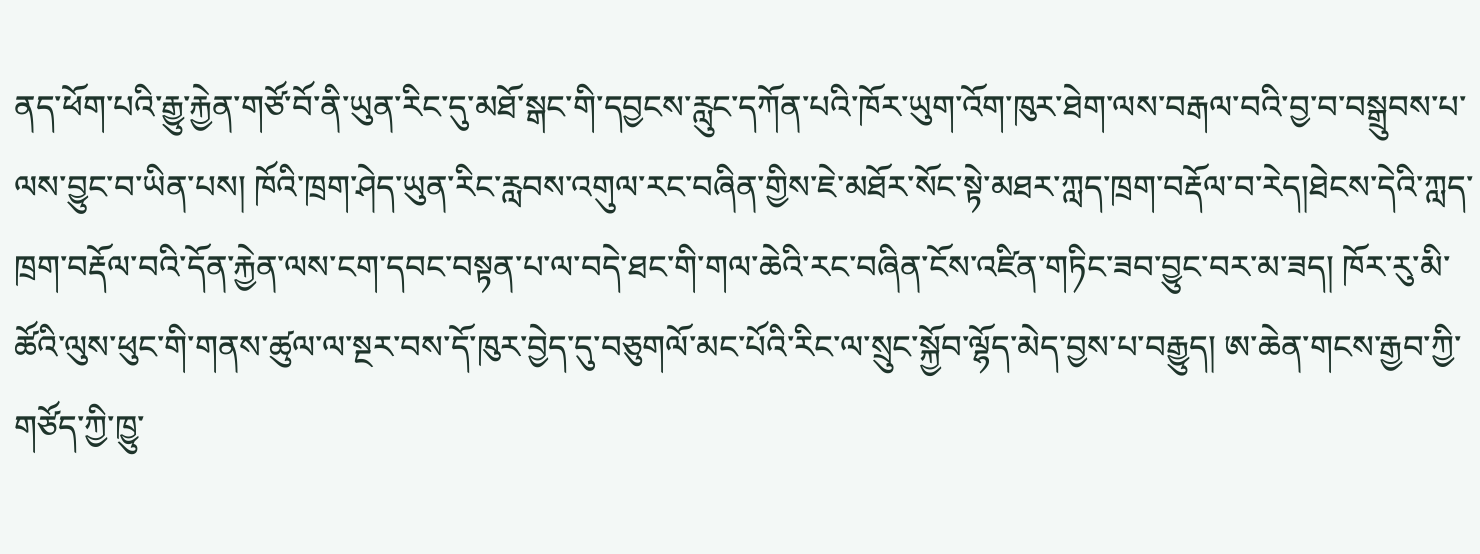ནད་ཕོག་པའི་རྒྱུ་རྐྱེན་གཙོ་བོ་ནི་ཡུན་རིང་དུ་མཐོ་སྒང་གི་དབྱངས་རླུང་དཀོན་པའི་ཁོར་ཡུག་འོག་ཁུར་ཐེག་ལས་བརྒལ་བའི་བྱ་བ་བསྒྲུབས་པ་ལས་བྱུང་བ་ཡིན་པས། ཁོའི་ཁྲག་ཤེད་ཡུན་རིང་རླབས་འགུལ་རང་བཞིན་གྱིས་ཇེ་མཐོར་སོང་སྟེ་མཐར་ཀླད་ཁྲག་བརྡོལ་བ་རེད།ཐེངས་དེའི་ཀླད་ཁྲག་བརྡོལ་བའི་དོན་རྐྱེན་ལས་ངག་དབང་བསྟན་པ་ལ་བདེ་ཐང་གི་གལ་ཆེའི་རང་བཞིན་ངོས་འཛིན་གཏིང་ཟབ་བྱུང་བར་མ་ཟད། ཁོར་རུ་མི་ཚོའི་ལུས་ཕུང་གི་གནས་ཚུལ་ལ་སྔར་བས་དོ་ཁུར་བྱེད་དུ་བཅུགལོ་མང་པོའི་རིང་ལ་སྲུང་སྐྱོབ་ལྷོད་མེད་བྱས་པ་བརྒྱུད། ཨ་ཆེན་གངས་རྒྱབ་ཀྱི་གཙོད་ཀྱི་ཁྱུ་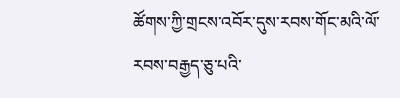ཚོགས་ཀྱི་གྲངས་འབོར་དུས་རབས་གོང་མའི་ལོ་རབས་བརྒྱད་ཅུ་པའི་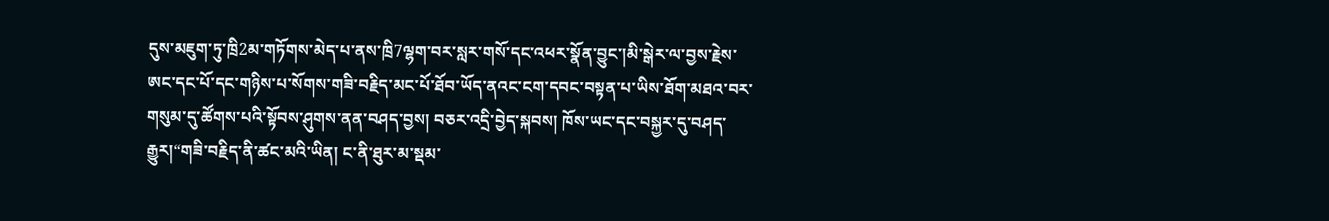དུས་མཇུག་ཏུ་ཁྲི2མ་གཏོགས་མེད་པ་ནས་ཁྲི7ལྷག་བར་སླར་གསོ་དང་འཕར་སྣོན་བྱུང་།མི་སྒེར་ལ་བྱས་རྗེས་ཨང་དང་པོ་དང་གཉིས་པ་སོགས་གཟི་བརྗིད་མང་པོ་ཐོབ་ཡོད་ནའང་ངག་དབང་བསྟན་པ་ཡིས་ཐོག་མཐའ་བར་གསུམ་དུ་ཚོགས་པའི་སྟོབས་ཤུགས་ནན་བཤད་བྱས། བཅར་འདྲི་བྱེད་སྐབས། ཁོས་ཡང་དང་བསྐྱར་དུ་བཤད་རྒྱུར།“གཟི་བརྗིད་ནི་ཚང་མའི་ཡིན། ང་ནི་ཐུར་མ་སྡམ་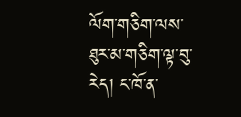ལོག་གཅིག་ལས་ཐུར་མ་གཅིག་ལྟ་བུ་རེད། ང་ཁོ་ན་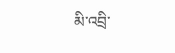མི་འབྲི་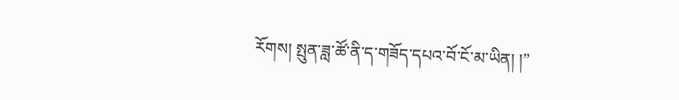རོགས། སྤུན་ཟླ་ཚོ་ནི་ད་གཟོད་དཔའ་བོ་ངོ་མ་ཡིན། །”